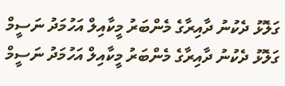ގަލޮޅު ދެކުނު ދާއިރާގެ މެންބަރު މީކާއިލް އަހުމަދު ނަސީމް
ގަލޮޅު ދެކުނު ދާއިރާގެ މެންބަރު މީކާއިލް އަހުމަދު ނަސީމް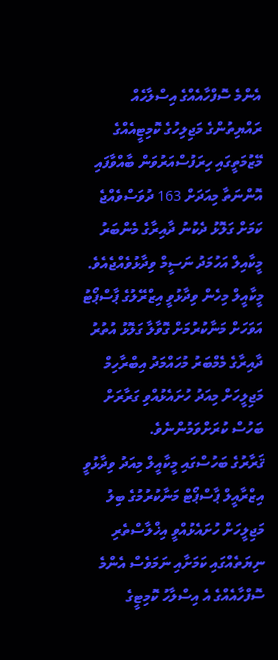އެންމެ ސޮފްހާއެއްގެ އިސްލާހެއް ރައްޔިތުންގެ މަޖިލިހުގެ ކޮމިޓީއެއްގެ މޭޒުމަތީގައި ހިރަފުސްއަރުވަން ބާއްވާފައި އޮންނަތާ މިއަދަށް 163 ދުވަސްވެއްޖެ ކަމަށް ގަލޮޅު ދެކުނު ދާއިރާގެ މެންބަރު މީކާއިލް އަހުމަދު ނަސީމް ވިދާޅުވެއްޖެއެވެ.
މީކާއީލް މިހެން ވިދާޅުވީ އިޒްރޭލުގެ ޕާސްޕޯޓު އަވަހަށް މަނާކުރުމަށް ގޮވާލާ ގަލޮޅު އުތުރު ދާއިރާގެ މެމްބަރު މުހައްމަދު އިބްރާހިމް މަޖިލީހަށް މިއަދު ހުށައެޅުއްވި ގަރާރަށް ބަހުސް ކުރަށްވަމުންނެވެ.
ޤަރާރުގެ ބަހުސްގައި މީކާއީލް މިއަދު ވިދާޅުވީ އިޒްރާއީލް ޕާސްޕޯޓް މަނާކުރުމުގެ ބިލު މަޖިލީހަށް ހުށައެޅުއްވީ އިޚްލާސްތެރި ނިޔަތެއްގައި ކަމަށާއި ނަމަވެސް އެންމެ ސޮފްހާއެއްގެ އެ އިސްލާހު ކޮމިޓީގެ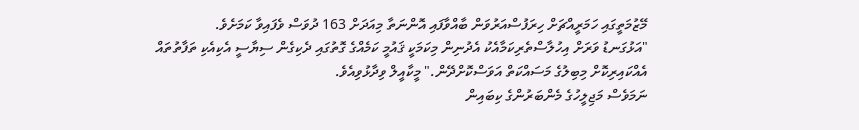މޭޒުމަތީގައި ހަމަރީއްޗަށް ހިރަފުސްއަރުވަން ބާއްވާފައި އޮންނަތާ މިއަދަށް 163 ދުވަސް ވެފައިވާ ކަމަށެވެ.
"އަޅުގަނޑު ވަރަށް އިހުލާސްތެރިކަމާއެކު އެދުނިން މިކަމަކީ ޤައުމީ ކަމެއްގެ ގޮތުގައި ދެކިގެން ސިޔާސީ އެކިއެކި ތަފާތުތައް އެއްކައިރިކޮށް މިބިލުގެ މަސައްކަތް އަވަސްކޮށްދޭން." މީކާއީލް ވިދާޅުވިއެވެ.
ނަމަވެސް މަޖިލީހުގެ މެންބަރުންގެ ކިބައިން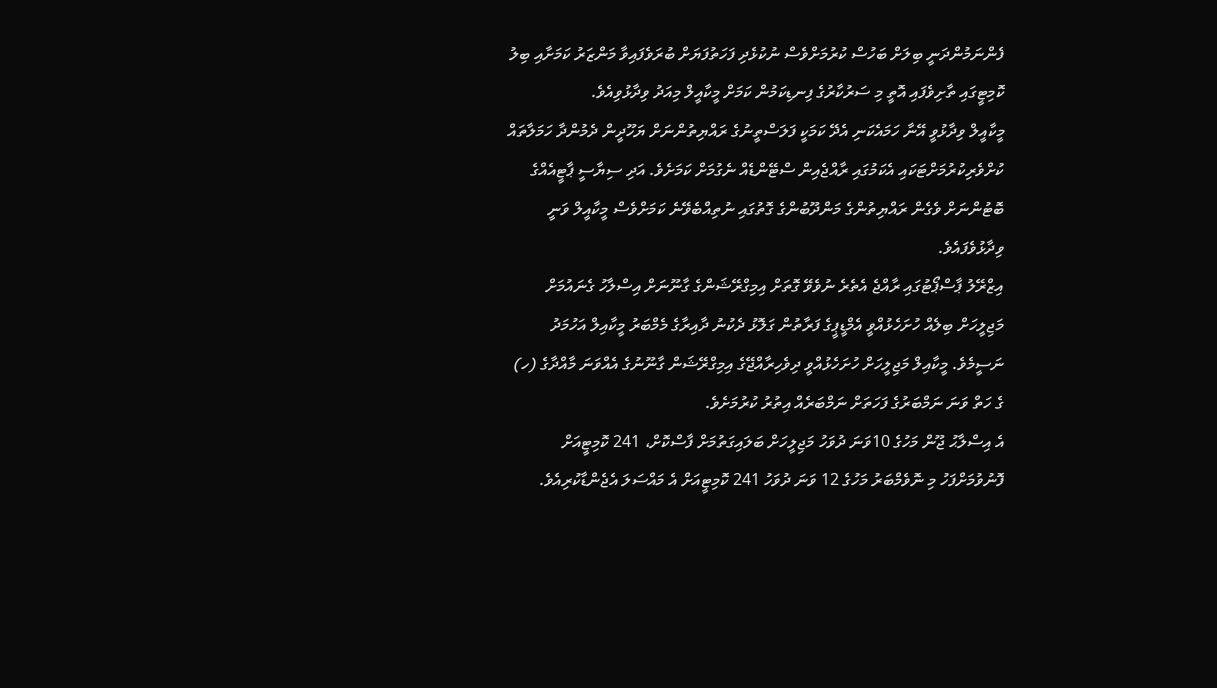ފެންނަމުންދަނީ ބިލަށް ބަހުސް ކުރުމަށްވެސް ނުކުޅެދި ފަހަތުފަޔަށް ބުރަވެފައިވާ މަންޒަރު ކަމަށާއި ބިލު ކޮމިޓީގައި ތާށިވެފައި އޮތީ މި ސަރުކާރުގެ ފިނޑިކަމުން ކަމަށް މީކާއީލް މިއަދު ވިދާޅުވިއެވެ.
މީކާއީލް ވިދާޅުވީ އޭނާ ހަމައެކަނި އެދޭ ކަމަކީ ފަލަސްތީނުގެ ރައްޔިތުންނަށް ޔަހޫދީން ދެމުންދާ ހަމަލާތައް ކުށްވެރިކުރުމަށްޓަކައި އެކަމުގައި ރާއްޖެއިން ސްޓޭންޑެއް ނެގުމަށް ކަމަށެވެ. އަދި ސިޔާސީ ޕާޓީއެއްގެ ބޮޓުންނަށް ވެގެން ރައްޔިތުންގެ މަންދޫބުންގެ ގޮތުގައި ނުތިއްބެވޭނެ ކަމަށްވެސް މީކާއީލް ވަނީ ވިދާޅުވެފައެވެ.
އިޒްރޭލު ޕާސްޕޯޓުގައި ރާއްޖެ އެތެރެ ނުވެވޭ ގޮތަށް އިމިގްރޭޝަންގެ ގާނޫނަށް އިސްލާހު ގެނައުމަށް މަޖިލީހަށް ބިލެއް ހުށަހެޅުއްވީ އެމްޑީޕީގެ ފަރާތުން ގަލޮޅު ދެކުނު ދާއިރާގެ މެމްބަރު މީކާއިލް އަހުމަދު ނަސީމެވެ. މީކާއިލް މަޖިލީހަށް ހުށަހެޅުއްވީ ދިވެހިރާއްޖޭގެ އިމިގްރޭޝަން ގާނޫނުގެ އެއްވަނަ މާއްދާގެ (ހ) ގެ ހަތް ވަނަ ނަމްބަރުގެ ފަހަތަށް ނަމްބަރެއް އިތުރު ކުރުމަށެވެ.
އެ އިސްލާޙު ޖޫން މަހުގެ 10ވަނަ ދުވަހު މަޖިލީހަށް ބަލައިގަތުމަށް ފާސްކޮށް، 241 ކޮމިޓީއަށް ފޮނުވުމަށްފަހު މި ނޮވެމްބަރު މަހުގެ 12 ވަނަ ދުވަހު 241 ކޮމިޓީއަށް އެ މައްސަލަ އެޖެންޑާކުރިއެވެ.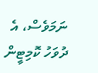ނަމަވެސް، އެ ދުވަހު ކޮމިޓީން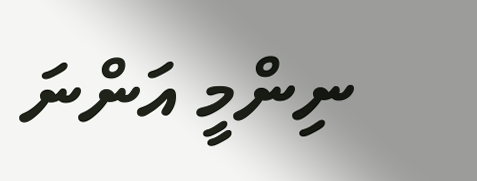ނިންމީ އަންނަ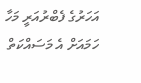އަހަރުގެ ފެބްރުއަރީ މަހާ ހަމައަށް އެ މަސައްކަތް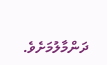ދަންމާލުމަށެވެ.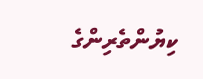ކިޔުންތެރިންގެ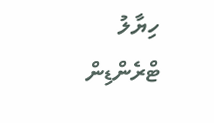ހިޔާލު
ޓްރެންޑިން